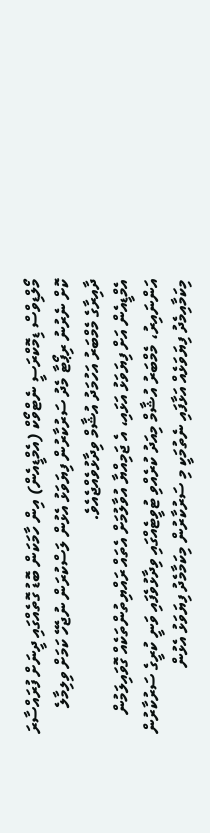މޯލްޑިވްސް ޑިމޮކްރަސީ ނެޓްވޯކް (އެމްޑީއެން) އިން ހާމަކަން ބޮޑު ގޮތެއްގައި ދީނަށް ފުރައްސާރަ ކޮށް ނެރުނު ރިޕޯޓާ މެދު ސަރުކާރުން ފިޔަވަޅު އެޅުން ލަސްކުރަން ނުޖެހޭ ކަމަށް ވިލިމާލެ ދާއިރާގެ މެމްބަރު އަހުމަދު އުޝާމް ވިދާޅުވެއްޖެއެވެ.
އެމްޑީއެން އަށް ފިޔަވަޅު އަޅައި، އެ ޖަމިއްޔާ އުވާލުމަށް އެތައް ރައްޔިތުންތަކެއް ގޮވައިލަމުން އަންނައިރު، މެމްބަރު އުޝާމް މިއަދު ކުރެއްވި ޓުވީޓެއްގައި ވިދާޅުވެފައި ވަނީ ކުރީގެ ސަރުކާރުން މިކަމާއިމެދު ފިޔަވަޅެއް އަޅާފައި ނެތުމަކީ މި ސަރުކާރުން މިކަމާމެދު ފިޔަވަޅު އެޅުން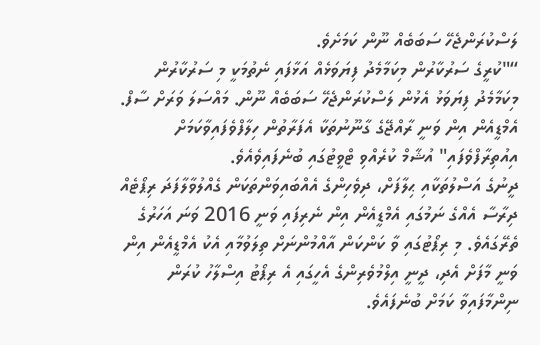ލަސްކުރަންޖެހޭ ސަބަބެއް ނޫން ކަމަށެވެ.
“"ކުރީގެ ސަރުކާރުން މިކަމާމެދު ފިޔަވަޅެއް އަޅާފައި ނެތުމަކީ މި ސަރުކާރުން މިކަމާމެދު ފިޔަވަޅު އެޅުން ލަސްކުރަންޖެހޭ ސަބަބެއް ނޫން. މައްސަލަ ވަރަށް ސާފް. އެމްޑީއެން އިން ވަނީ ރާއްޖޭގެ ގާނޫނުތަކާ އެފަރާތުން ހިލާފްވެފައިވާކަމަށް އިއުތިރާފްވެފައި" އުޝާމް ކުރެއްވި ޓްވީޓުގައި ބުނެފައިވެއެވެ.
ދީނުގެ އަސްލުތަކާއި ޙިލާފަށް، ދިވެހިންގެ އެއްބައިވަންތަކަން ގެއްލުވާލާފަދަ ރިޕޯޓެއް ދިރާސާ އެއްގެ ނަމުގައި އެމްޑީއެން އިން ނެރިފައި ވަނީ 2016 ވަނަ އަހަރުގެ ތެރޭގައެވެ. މި ރިޕޯޓުގައި ވާ ކަންކަން އާއްމުންނަށް ތިލަވުމާއި އެކު އެމްޑީއެން އިން ވަނީ މާފަށް އެދި، ދީނީ އިލްމުވެރިންގެ އެހީގައި އެ ރިޕޯޓު އިސްލާހު ކުރަން ނިންމާފައިވާ ކަމަށް ބުނެފައެވެ.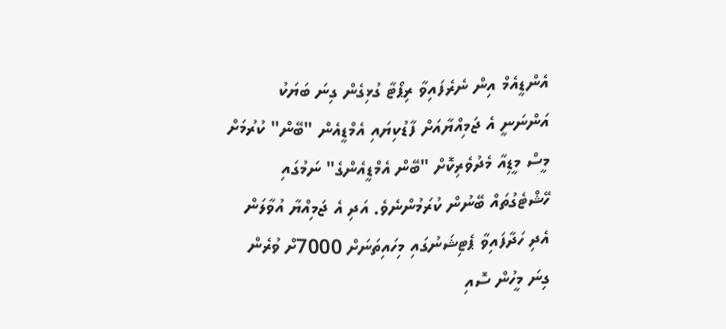އެންޑީއެމް އިން ނެރެފައިވާ ރިޕޯޓާ ގުޅިގެން ގިނަ ބަޔަކު އަންނަނީ އެ ޖަމިއްޔާއަށް ފާޑުކިޔައި އެމްޑީއެން "ބޭން" ކުރުމަށް މީސް މީޑިއާ މެދުވެރިކޮށް "ބޭން އެމްޑީއެންގެ" ނަމުގައި ހޭޝްޓެގުތައް ބޭނުން ކުރަމުންނެވެ. އަދި އެ ޖަމިއްޔާ އުވާލަން އެދި ހަދާފައިވާ ޕެޓިޝަނުގައި މިހައިތަނަށް 7000ށް ވުރެން ގިނަ މީހުން ސޮއި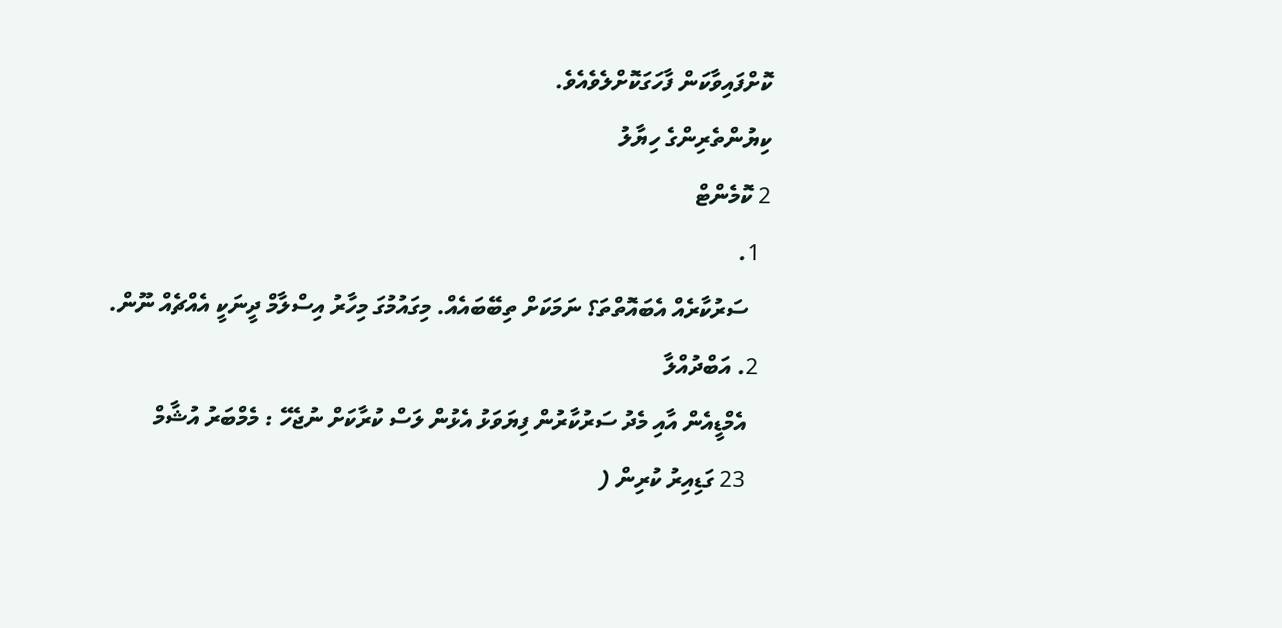ކޮށްފައިވާކަން ފާހަގަކޮށްލެވެއެވެ.
ކިޔުންތެރިންގެ ހިޔާލު
2 ކޮމެންޓް
  1.
    ސަރުކާރެއް އެބައޮތްތަ؟ ނަމަކަށް ތިބޭބައެއް. މިގައުމުގަ މިހާރު އިސްލާމް ދީނަކީ އެއްޗެއް ނޫން.
  2. އަބްދުއްލާ
    އެމްޑީއެން އާއި މެދު ސަރުކާރުން ފިޔަވަޅު އެޅުން ލަސް ކުރާކަށް ނުޖެހޭ : މެމްބަރު އުޝާމް
    23 ގަޑިއިރު ކުރިން (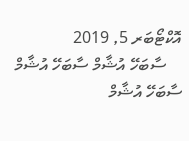އޮކްޓޯބަރ 5, 2019
    ސާބަހޭ އުޝާމް ސާބަހޭ އުޝާމް ސާބަހޭ އުޝާމް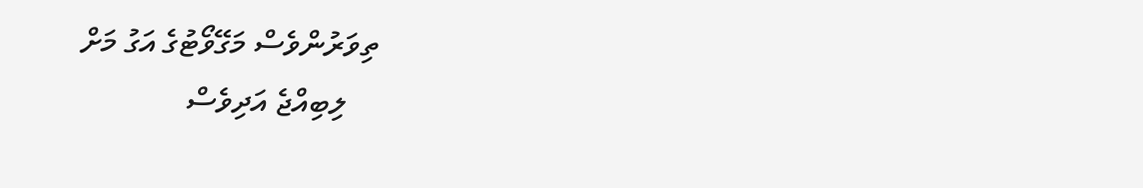ތިވަރުންވެސް މަގޭވޯޓުގެ އަގު މަށް
    ލިބިއްޖެ އަދިވެސް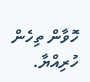ހޮވާން ތިހެން ހުރިއްޔާ.